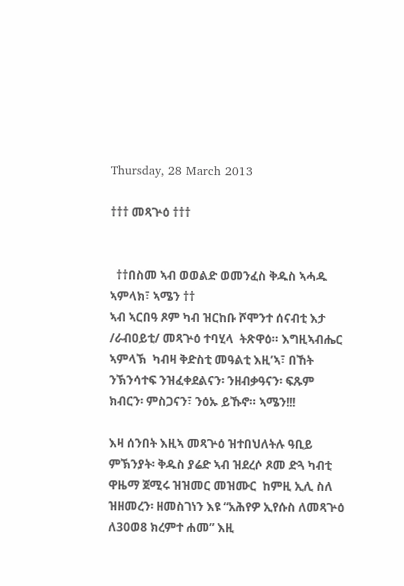Thursday, 28 March 2013

††† መጻጕዕ †††


  ††በስመ ኣብ ወወልድ ወመንፈስ ቅዱስ ኣሓዱ ኣምላክ፣ ኣሜን ††
ኣብ ኣርበዓ ጾም ካብ ዝርከቡ ሾሞንተ ሰናብቲ እታ /ራብዐይቲ/ መጻጕዕ ተባሂላ  ትጽዋዕ። እግዚኣብሔር  ኣምላኽ  ካብዛ ቅድስቲ መዓልቲ እዚ’ኣ፣ በኸት ንኽንሳተፍ ንዝፈቀደልናን፡ ንዘብቃዓናን፡ ፍጹም ክብርን፡ ምስጋናን፣ ንዕኡ ይኹኖ። ኣሜን!!!

እዛ ሰንበት እዚኣ መጻጕዕ ዝተበህለትሉ ዓቢይ ምኽንያት፡ ቅዱስ ያሬድ ኣብ ዝደረሶ ጾመ ድጓ ካብቲ ዋዜማ ጀሚሩ ዝዝመር መዝሙር  ከምዚ ኢሊ ስለ ዝዘመረን፡ ዘመስገነን እዩ “አሕየዎ ኢየሱስ ለመጻጕዕ ለ30ወ8 ክረምተ ሐመ” እዚ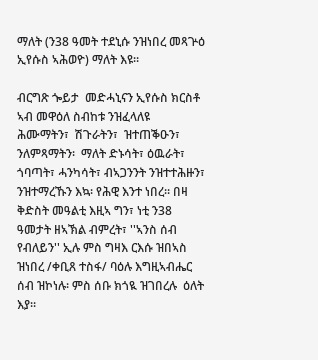ማለት (ን38 ዓመት ተደኒሱ ንዝነበረ መጻጕዕ ኢየሱስ ኣሕወዮ) ማለት እዩ።

ብርግጽ ጐይታ  መድሓኒናን ኢየሱስ ክርስቶ ኣብ መዋዕለ ስብከቱ ንዝፈላለዩ  ሕሙማትን፣  ሽጉራትን፣  ዝተጠቕዑን፣  ንለምጻማትን፡  ማለት ድኑሳት፣ ዕዉራት፣ ጎባጣት፣ ሓንካሳት፣ ብኣጋንንት ንዝተተሕዙን፣ ንዝተማረኹን እኳ፡ የሕዊ እንተ ነበረ። በዛ ቅድስት መዓልቲ እዚኣ ግን፣ ነቲ ን38 ዓመታት ዘኣኽል ብምረት፣ ''ኣንስ ሰብ የብለይን'' ኢሉ ምስ ግዛእ ርእሱ ዝበኣስ ዝነበረ /ቀቢጸ ተስፋ/ ባዕሉ እግዚኣብሔር ሰብ ዝኮነሉ፡ ምስ ሰቡ ክጎዪ ዝገበረሉ  ዕለት  እያ።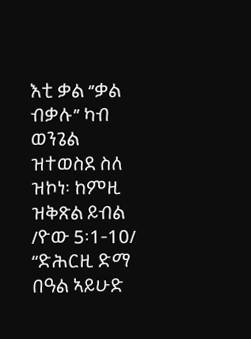እቲ ቃል ‘’ቃል ብቃሉ’’ ካብ ወንጌል ዝተወስደ ስለ ዝኮነ፡ ከምዚ ዝቅጽል ይብል
/ዮው 5፡1-10/
“ድሕርዚ ድማ በዓል ኣይሁድ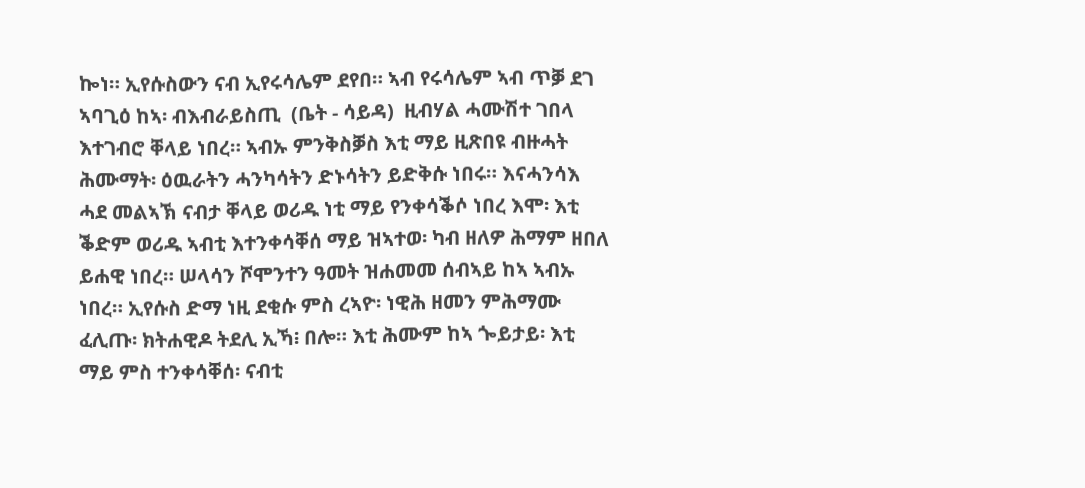ኰነ። ኢየሱስውን ናብ ኢየሩሳሌም ደየበ። ኣብ የሩሳሌም ኣብ ጥቓ ደገ ኣባጊዕ ከኣ፡ ብእብራይስጢ  (ቤት - ሳይዳ)  ዚብሃል ሓሙሽተ ገበላ እተገብሮ ቐላይ ነበረ። ኣብኡ ምንቅስቓስ እቲ ማይ ዚጽበዩ ብዙሓት ሕሙማት፡ ዕዉራትን ሓንካሳትን ድኑሳትን ይድቅሱ ነበሩ። እናሓንሳእ ሓደ መልኣኽ ናብታ ቐላይ ወሪዱ ነቲ ማይ የንቀሳቕሶ ነበረ እሞ፡ እቲ ቕድም ወሪዱ ኣብቲ እተንቀሳቐሰ ማይ ዝኣተወ፡ ካብ ዘለዎ ሕማም ዘበለ ይሐዊ ነበረ። ሠላሳን ሾሞንተን ዓመት ዝሐመመ ሰብኣይ ከኣ ኣብኡ ነበረ። ኢየሱስ ድማ ነዚ ደቂሱ ምስ ረኣዮ፡ ነዊሕ ዘመን ምሕማሙ ፈሊጡ፡ ክትሐዊዶ ትደሊ ኢኻ፧ በሎ። እቲ ሕሙም ከኣ ጐይታይ፡ እቲ ማይ ምስ ተንቀሳቐሰ፡ ናብቲ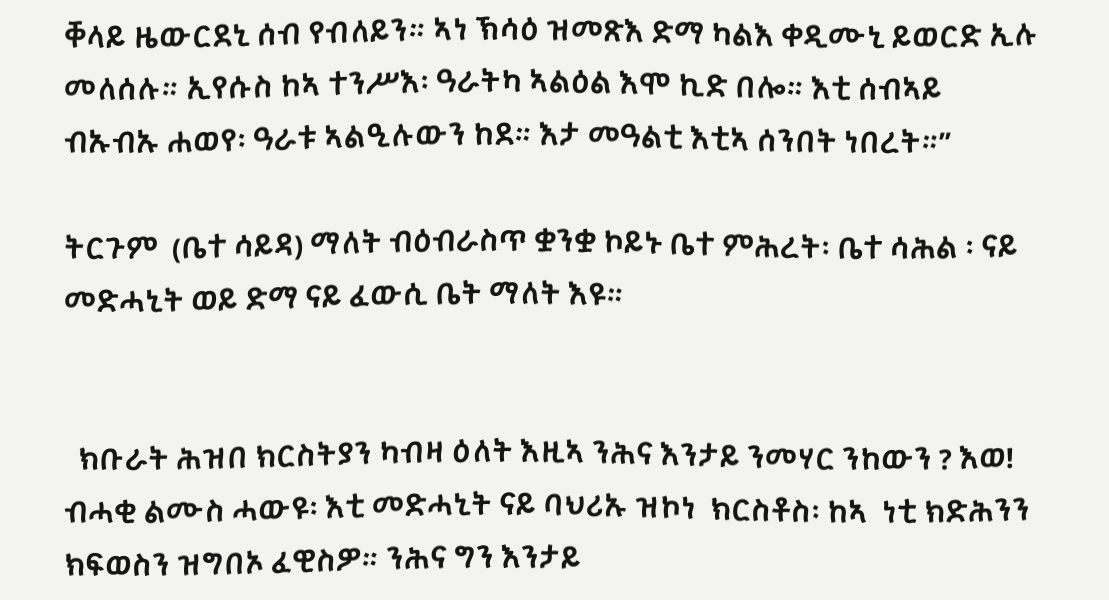ቐላይ ዜውርደኒ ሰብ የብለይን። ኣነ ኽሳዕ ዝመጽእ ድማ ካልእ ቀዲሙኒ ይወርድ ኢሉ መለሰሉ። ኢየሱስ ከኣ ተንሥእ፡ ዓራትካ ኣልዕል እሞ ኪድ በሎ። እቲ ሰብኣይ ብኡብኡ ሐወየ፡ ዓራቱ ኣልዒሉውን ከደ። እታ መዓልቲ እቲኣ ሰንበት ነበረት።’’

ትርጉም  (ቤተ ሳይዳ) ማለት ብዕብራስጥ ቋንቋ ኮይኑ ቤተ ምሕረት፡ ቤተ ሳሕል ፡ ናይ መድሓኒት ወይ ድማ ናይ ፈውሲ ቤት ማለት እዩ።


  ክቡራት ሕዝበ ክርስትያን ካብዛ ዕለት እዚኣ ንሕና እንታይ ንመሃር ንከውን ? እወ! ብሓቂ ልሙስ ሓውዩ፡ እቲ መድሓኒት ናይ ባህሪኡ ዝኮነ  ክርስቶስ፡ ከኣ  ነቲ ክድሕንን ክፍወስን ዝግበኦ ፈዊስዎ። ንሕና ግን እንታይ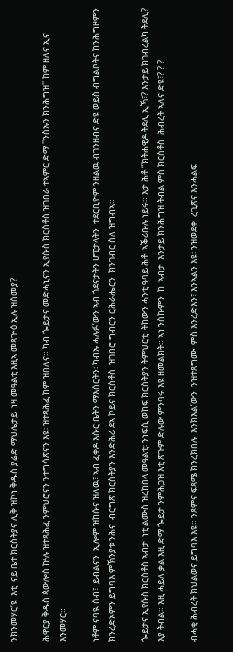ንክንመሃር’ዩ  እቲ  ናይ ቤተ ክርስትያና ሊቅ ዝኮነ ቅዱስ ያሬድ ማህሌታይ  ነዛ መዓልቲ እዚኣ መጻጕዕ ኢሉ ዝሰመያ?

ሕዋርያ ቅዱስ ጳውሎስ ኵሉ ዝተጻሕፈ ንምህሮናን ንተግሳጽናን እዩ፡ ዝተጻሕፈ ከም ዝበለና። ካብ ጐይታና መድሓኒናን ኢየሱስ ክርስቶስ ዝገበራ ተኣምር ድማ ''ንስኡን ክንሕግዝ'' ከም ዘለና ኢና እንመሃር።

ነቶም ናባዪ ሰብ፣  ይብልናን  ኢሎም ዝከሱና ዝለዉ፣ ኣብ ፈቀዶ እሱር ቤትን ማእሰርትን፡ ካብኡ ሓሉፉ’ውን ኣብ ጎደናታትን ሆፒታላትን  ተደርቢዮም ንዘልዉ ብገንዘብና ድዩ ወይስ ብግልቦትና ከንሕግዞምን ክንረድኦምን ይግባእ ምኽንያቱ ንሕና  ብርግጽ ክርስትያን እንድሕሪ ደኣ ኮይና ክርስቶስ  ዝገበሮ ግብርን ርሕራሔርን  ክንገብር ስለ ዝግብኣ።

ጐይታና ኢየሱስ ክርስቶስ ኣብታ  ነቲ ልሙስ ዝረከበላ መዓልቲ፡ ንነፍሲ ወከፍ ክርስትያን ትምህርቲ  ትከውን ሓንቲ ዓባይ ሕቶ  ኣቕሪቡሉ ነይሩ። እታ ሕቶ ‘’ክትሐዊዶ ትደሊ ኢኻ፣? እንታይ ክገብረልካ ትደሊ? እያ ትብል። እዚ ሓይለ ቃል እዚ ድማ ጐይታ ንምሕጋዝ እቲ ጽጉም ድሉው ምንባሩ እዩ ዘመልክት። ኣነ ንስኩምን  ከ  ኣብታ  እንታይ ክንሕግዝ ትብል ምስ ክርስቶስ  ሕብረት ኣለና ድዩ፣? ? ?

ብሓቂ ሕብረት ክህልወና ይግባእ እዩ። ንጾምና ፍጻሜ ክንረክበሉ  እንክእል’ውን  ንዝተጸግሙ  ምስ እንረድእን፣ እንኣልን እዩ፡ ንዝወደቀ  ረጊጽና እንሓልፍ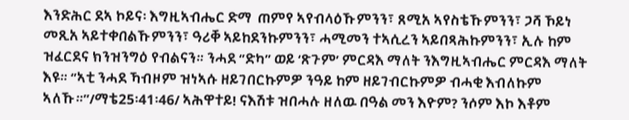እንድሕር ደኣ ኮይና፡ እግዚኣብሔር ድማ  ጠምየ ኣየብላዕኹምንን፣ ጸሚአ ኣየስቴኹምንን፣ ጋሻ ኾይነ መጺአ ኣይተቀበልኹምንን፣ ዓሪቐ ኣይከደንኩምንን፣ ሓሚመን ተኣሲረን ኣይበጻሕኩምንን፣ ኢሉ ከም ዝፈርደና ክንዝንግዕ የብልናን። ንሓደ ‘’ድካ’’ ወይ ‘ጽጉም’ ምርዳእ ማለት ንእግዚኣብሔር ምርዳእ ማለት እዩ። ‘’ኣቲ ንሓደ ኻብዞም ዝነኣሱ ዘይገበርኩምዎ ንዓይ ከም ዘይገብርኩምዎ ብሓቂ እብለኩም ኣለኹ።’’/ማቴ25፡41፡46/ ኣሕዋተይ! ናእሽቱ ዝበሓሉ ዘለዉ በዓል መን እዮም? ንሶም እኮ እቶም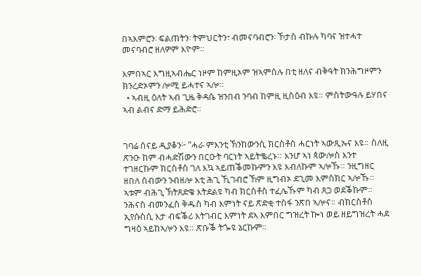በኣእምሮን፡ ፍልጠትን፡ ትምህርትን፣ ብመናባብሮን፡ ኾታስ ብኩሉ ካባና ዝተሓተ መናባብሮ ዘለዎም እዮም።

እምበኣር እግዚኣብሔር ነዞም ከምዚኦም ዝኣምሰሉ በቲ ዘለና ብቅዓት ክንሕግዞምን ክንረድኦምን ሎሚ ይሓተና ኣሎ።
  • ኣብዚ ዕለት ኣብ ጊዜ ቅዳሴ ዝንበብ ንባብ ከምዚ ዚስዕብ እዩ። ምስትውዓሉ ይሃበና ኣብ ልብና ድማ ይሕድሮ።


ገባሬ ሰናይ ዲያቆን፦ “ሓራ ምእንቲ ኽንከውንሲ ክርስቶስ ሓርነት ኣውጺኡና እዩ። ስለዚ ጽንዑ ከም ብሓድሽውን በርዑት ባርነት ኣይትቈረኑ። እንሆ ኣነ ጳውሎስ እንተ ተገዘርኩም ክርስቶስ ገለ እኳ ኣይጠቕመኩምን እዩ እብለኩም ኣሎኹ። ንዚግዘር ዘበለ ሰብውን ንብዘሎ እቲ ሕጊ ኺገብሮ ኸም ዚግብኦ ደጊመ እምስክር ኣሎኹ። ኣቱም ብሕጊ ኽትጸድቁ እትደልዩ ካብ ክርስቶስ ተፈሌኹም ካብ ጸጋ ወደቕኩም። ንሕናስ ብመንፈስ ቅዱስ ካብ እምነት ናይ ጽድቂ ተስፋ ንጽበ ኣሎና። ብክርስቶስ ኢየሱስሲ እታ ብፍቕሪ እትገብር እምነት ደኣ እምበር ግዝረት ኰነ ወይ ዘይግዝረት ሓደ ግዛዕ ኣይከኣሎን እዩ። ጽቡቕ ትጐዩ ኔርኩም።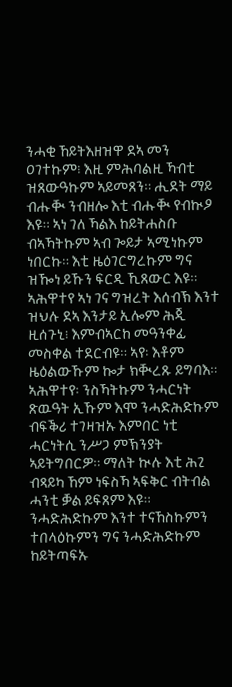ንሓቂ ኸይትእዘዝዋ ደኣ መን ዐገተኩም፧ እዚ ምሕባልዚ ኻብቲ ዝጸውዓኩም ኣይመጸን። ሒደት ማይ ብሑቚ ንብዘሎ እቲ ብሑቚ የብኲዖ እዩ። ኣነ ገለ ኻልእ ከይትሐስቡ ብኣኻትኩም ኣብ ጐይታ ኣሚነኩም ነበርኩ። እቲ ዜዕገርግረኩም ግና ዝዀነ ይኹን ፍርዲ ኺጸውር እዩ። ኣሕዋተየ ኣነ ገና ግዝረት እሰብኽ እንተ ዝህሉ ደኣ እንታይ ኢሎም ሕጂ ዚሰጉኒ፧ እምብኣርከ መዓንቀፊ መስቀል ተደርብዩ። ኣየ፡ እቶም ዜዕልውኹም ኰታ ክቚረጹ ይግባእ።
ኣሕዋተየ፡ ንስኻትኩም ንሓርነት ጽዉዓት ኢኹም እሞ ንሓድሕድኩም ብፍቕሪ ተገዛዝኡ እምበር ነቲ ሓርነትሲ ንሥጋ ምኽንያት ኣይትግበርዎ። ማለት ኲሉ እቲ ሕጊ ብጻይካ ኸም ነፍስኻ ኣፍቅር ብትብል ሓንቲ ቓል ይፍጸም እዩ። ንሓድሕድኩም እንተ ተናኸስኩምን ተበላዕኩምን ግና ንሓድሕድኩም ከይትጣፍኡ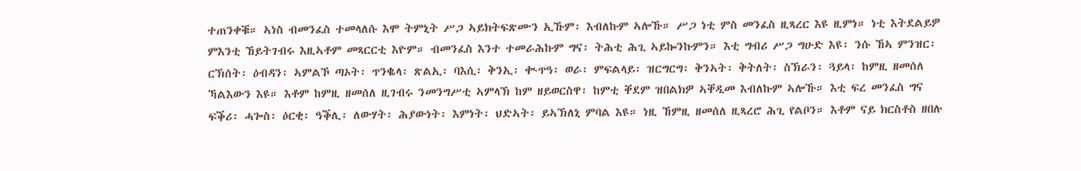ተጠንቀቑ። ኣነስ ብመንፈስ ተመላለሱ እሞ ትምኒት ሥጋ ኣይክትፍጽሙን ኢኹም፡ እብለኩም ኣሎኹ። ሥጋ ነቲ ምስ መንፈስ ዚጻረር እዩ ዚምነ። ነቲ እትደልይዎ ምእንቲ ኸይትገብሩ እዚኣቶም መጻርርቲ እዮም። ብመንፈስ እንተ ተመራሕኩም ግና፡ ትሕቲ ሕጊ ኣይኰንኩምን። እቲ ግብሪ ሥጋ ግሁድ እዩ፡ ንሱ ኸኣ ምንዝር፡ ርኽሰት፡ ዕብዳን፡ ኣምልኾ ጣኦት፡ ጥንቈላ፡ ጽልኢ፡ ባእሲ፡ ቅንኢ፡ ቊጥዓ፡ ወራ፡ ምፍልላይ፡ ዝርግርግ፡ ቅንኣት፡ ቅትለት፡ ስኽራን፡ ጓይላ፡ ከምዚ ዘመሰለ ኻልእውን እዩ። እቶም ከምዚ ዘመሰለ ዚገብሩ ንመንግሥቲ ኣምላኽ ከም ዘይወርስዋ፡ ከምቲ ቐደም ዝበልክዎ ኣቐዲመ እብለኩም ኣሎኹ። እቲ ፍረ መንፈስ ግና ፍቕሪ፡ ሓጐስ፡ ዕርቂ፡ ዓቕሊ፡ ለውሃት፡ ሕያውነት፡ እምነት፡ ህድኣት፡ ይኣኽለኒ ምባል እዩ። ነዚ ኸምዚ ዘመሰለ ዚጻረሮ ሕጊ የልቦን። እቶም ናይ ክርስቶስ ዘበሉ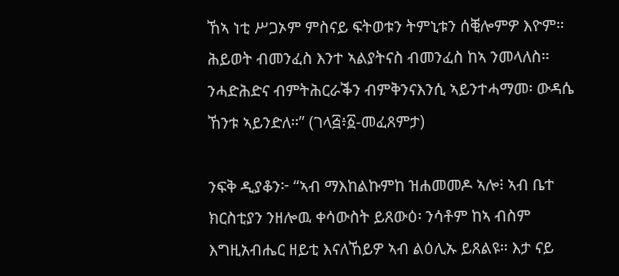ኸኣ ነቲ ሥጋኦም ምስናይ ፍትወቱን ትምኒቱን ሰቒሎምዎ እዮም። ሕይወት ብመንፈስ እንተ ኣልያትናስ ብመንፈስ ከኣ ንመላለስ። ንሓድሕድና ብምትሕርራቕን ብምቅንናእንሲ ኣይንተሓማመ፡ ውዳሴ ኸንቱ ኣይንድለ።” (ገላ፭፥፩-መፈጸምታ)

ንፍቅ ዲያቆን፦ “ኣብ ማእከልኩምከ ዝሐመመዶ ኣሎ፧ ኣብ ቤተ ክርስቲያን ንዘሎዉ ቀሳውስት ይጸውዕ፡ ንሳቶም ከኣ ብስም እግዚአብሔር ዘይቲ እናለኸይዎ ኣብ ልዕሊኡ ይጸልዩ። እታ ናይ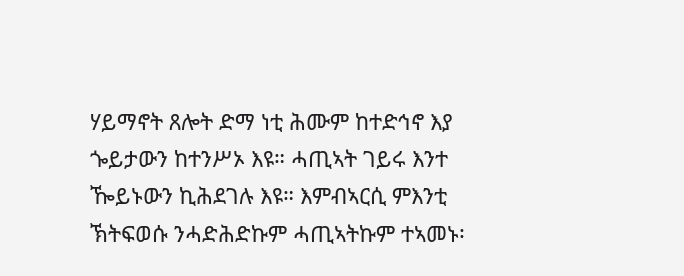ሃይማኖት ጸሎት ድማ ነቲ ሕሙም ከተድኅኖ እያ ጐይታውን ከተንሥኦ እዩ። ሓጢኣት ገይሩ እንተ ዀይኑውን ኪሕደገሉ እዩ። እምብኣርሲ ምእንቲ ኽትፍወሱ ንሓድሕድኩም ሓጢኣትኩም ተኣመኑ፡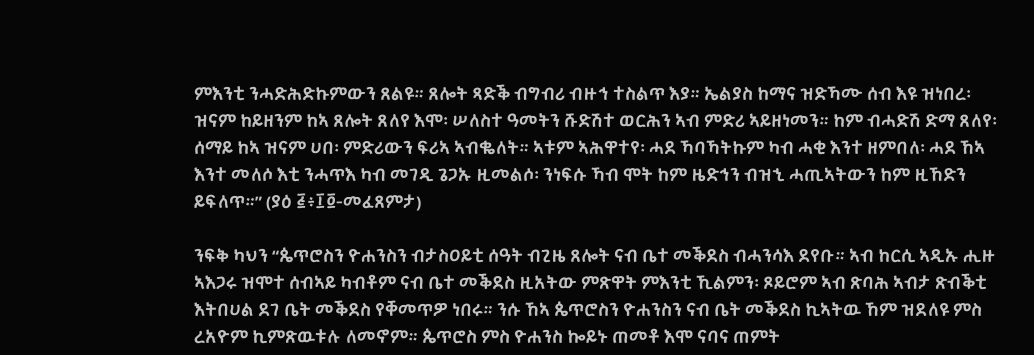ምእንቲ ንሓድሕድኩምውን ጸልዩ። ጸሎት ጻድቕ ብግብሪ ብዙኅ ተስልጥ እያ። ኤልያስ ከማና ዝድኻሙ ሰብ እዩ ዝነበረ፡ ዝናም ከይዘንም ከኣ ጸሎት ጸለየ እሞ፡ ሠለስተ ዓመትን ሹድሽተ ወርሕን ኣብ ምድሪ ኣይዘነመን። ከም ብሓድሽ ድማ ጸለየ፡ ሰማይ ከኣ ዝናም ሀበ፡ ምድሪውን ፍሪኣ ኣብቈለት። ኣቱም ኣሕዋተየ፡ ሓደ ኻባኻትኩም ካብ ሓቂ እንተ ዘምበለ፡ ሓደ ኸኣ እንተ መለሶ እቲ ንሓጥእ ካብ መገዲ ጌጋኡ ዚመልሶ፡ ንነፍሱ ኻብ ሞት ከም ዜድኅን ብዝኂ ሓጢኣትውን ከም ዚኸድን ይፍለጥ።” (ያዕ ፭፥፲፬-መፈጸምታ)

ንፍቅ ካህን “ጴጥሮስን ዮሐንስን ብታስዐይቲ ሰዓት ብጊዜ ጸሎት ናብ ቤተ መቕደስ ብሓንሳእ ደየቡ። ኣብ ከርሲ ኣዲኡ ሒዙ ኣእጋሩ ዝሞተ ሰብኣይ ካብቶም ናብ ቤተ መቕደስ ዚአትው ምጽዋት ምእንቲ ኺልምን፡ ጾይሮም ኣብ ጽባሕ ኣብታ ጽብቕቲ እትበሀል ደገ ቤት መቕደስ የቐመጥዎ ነበሩ። ንሱ ኸኣ ጴጥሮስን ዮሐንስን ናብ ቤት መቕደስ ኪኣትዉ ኸም ዝደለዩ ምስ ረአዮም ኪምጽዉቱሉ ለመኖም። ጴጥሮስ ምስ ዮሐንስ ኰይኑ ጠመቶ እሞ ናባና ጠምት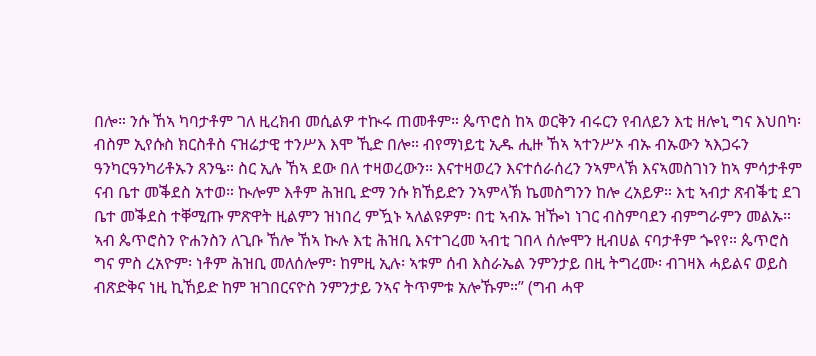በሎ። ንሱ ኸኣ ካባታቶም ገለ ዚረክብ መሲልዎ ተኲሩ ጠመቶም። ጴጥሮስ ከኣ ወርቅን ብሩርን የብለይን እቲ ዘሎኒ ግና እህበካ፡ ብስም ኢየሱስ ክርስቶስ ናዝሬታዊ ተንሥእ እሞ ኺድ በሎ። ብየማነይቲ ኢዱ ሒዙ ኸኣ ኣተንሥኦ ብኡ ብኡውን ኣእጋሩን ዓንካርዓንካሪቶኡን ጸንዔ። ስር ኢሉ ኸኣ ደው በለ ተዛወረውን። እናተዛወረን እናተሰራሰረን ንኣምላኽ እናኣመስገነን ከኣ ምሳታቶም ናብ ቤተ መቕደስ አተወ። ኲሎም እቶም ሕዝቢ ድማ ንሱ ክኸይድን ንኣምላኽ ኬመስግንን ከሎ ረአይዎ። እቲ ኣብታ ጽብቕቲ ደገ ቤተ መቕደስ ተቐሚጡ ምጽዋት ዚልምን ዝነበረ ምዃኑ ኣለልዩዎም፡ በቲ ኣብኡ ዝዀነ ነገር ብስምባደን ብምግራምን መልኡ። ኣብ ጴጥሮስን ዮሐንስን ለጊቡ ኸሎ ኸኣ ኲሉ እቲ ሕዝቢ እናተገረመ ኣብቲ ገበላ ሰሎሞን ዚብሀል ናባታቶም ጐየየ። ጴጥሮስ ግና ምስ ረአዮም፡ ነቶም ሕዝቢ መለሰሎም፡ ከምዚ ኢሉ፡ ኣቱም ሰብ እስራኤል ንምንታይ በዚ ትግረሙ፡ ብገዛእ ሓይልና ወይስ ብጽድቅና ነዚ ኪኸይድ ከም ዝገበርናዮስ ንምንታይ ንኣና ትጥምቱ አሎኹም።” (ግብ ሓዋ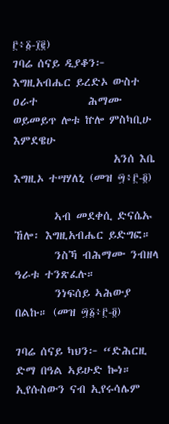፫፥፩-፲፪)
ገባሬ ሰናይ ዲያቆን፦ እግዚአብሔር ይረድኦ ውስተ ዐራተ          ሕማሙ ወይመይጥ ሎቱ ኵሎ ምስካቢሁ እምደዌሁ
                    አንሰ እቤ እግዚኦ ተሣሃለኒ (መዝ ፵፥፫-፬)

        ኣብ መደቀሲ ድናሴኡ ኸሎ፡ እግዚአብሔር ይድግፎ።
        ንስኻ ብሕማሙ ንብዘላ ዓራቱ ተንጽፈሉ።
        ንነፍሰይ ኣሕውያ በልኩ። (መዝ ፵፩፥፫-፬)

ገባሬ ሰናይ ካህን፦ “ድሕርዚ ድማ በዓል ኣይሁድ ኰነ። ኢየሱስውን ናብ ኢየሩሳሌም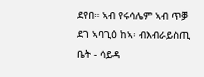ደየበ። ኣብ የሩሳሌም ኣብ ጥቓ ደገ ኣባጊዕ ከኣ፡ ብእብራይስጢ ቤት - ሳይዳ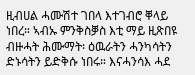ዚብሀል ሓሙሽተ ገበላ እተገብሮ ቐላይ ነበረ። ኣብኡ ምንቅስቓስ እቲ ማይ ዚጽበዩ ብዙሓት ሕሙማት፡ ዕዉራትን ሓንካሳትን ድኑሳትን ይድቅሱ ነበሩ። እናሓንሳእ ሓደ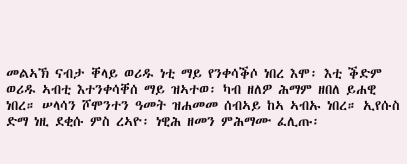መልኣኽ ናብታ ቐላይ ወሪዱ ነቲ ማይ የንቀሳቕሶ ነበረ እሞ፡ እቲ ቕድም ወሪዱ ኣብቲ እተንቀሳቐሰ ማይ ዝኣተወ፡ ካብ ዘለዎ ሕማም ዘበለ ይሐዊ ነበረ። ሠላሳን ሾሞንተን ዓመት ዝሐመመ ሰብኣይ ከኣ ኣብኡ ነበረ። ኢየሱስ ድማ ነዚ ደቂሱ ምስ ረኣዮ፡ ነዊሕ ዘመን ምሕማሙ ፈሊጡ፡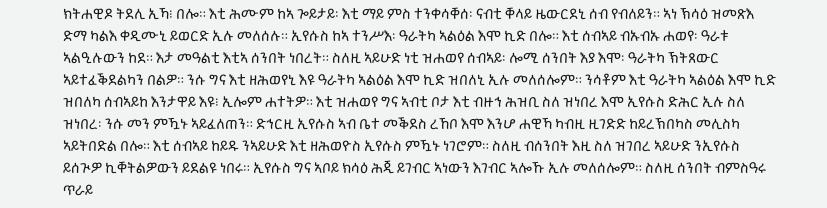ክትሐዊዶ ትደሊ ኢኻ፧ በሎ። እቲ ሕሙም ከኣ ጐይታይ፡ እቲ ማይ ምስ ተንቀሳቐሰ፡ ናብቲ ቐላይ ዜውርደኒ ሰብ የብለይን። ኣነ ኽሳዕ ዝመጽእ ድማ ካልእ ቀዲሙኒ ይወርድ ኢሉ መለሰሉ። ኢየሱስ ከኣ ተንሥእ፡ ዓራትካ ኣልዕል እሞ ኪድ በሎ። እቲ ሰብኣይ ብኡብኡ ሐወየ፡ ዓራቱ ኣልዒሉውን ከደ። እታ መዓልቲ እቲኣ ሰንበት ነበረት። ስለዚ ኣይሁድ ነቲ ዝሐወየ ሰብኣይ፡ ሎሚ ሰንበት እያ እሞ፡ ዓራትካ ኽትጸውር ኣይተፈቕደልካን በልዎ። ንሱ ግና እቲ ዘሕወየኒ እዩ ዓራትካ ኣልዕል እሞ ኪድ ዝበለኒ ኢሉ መለሰሎም። ንሳቶም እቲ ዓራትካ ኣልዕል እሞ ኪድ ዝበለካ ሰብኣይከ እንታዋይ እዩ፧ ኢሎም ሐተትዎ። እቲ ዝሐወየ ግና ኣብቲ ቦታ እቲ ብዙኅ ሕዝቢ ስለ ዝነበረ እሞ ኢየሱስ ድሕር ኢሉ ስለ ዝነበረ፡ ንሱ መን ምዃኑ ኣይፈለጠን። ድኅርዚ ኢየሱስ ኣብ ቤተ መቕደስ ረኸቦ እሞ እንሆ ሐዊኻ ካብዚ ዚገድድ ከይረኽበካስ መሊስካ ኣይትበድል በሎ። እቲ ሰብኣይ ከይዱ ንኣይሁድ እቲ ዘሕወዮስ ኢየሱስ ምዃኑ ነገሮም። ስለዚ ብሰንበት እዚ ስለ ዝገበረ ኣይሁድ ንኢየሱስ ይሰጒዎ ኪቐትልዎውን ይደልዩ ነበሩ። ኢየሱስ ግና ኣቦይ ክሳዕ ሕጂ ይገብር ኣነውን እገብር ኣሎኹ ኢሉ መለሰሎም። ስለዚ ሰንበት ብምስዓሩ ጥራይ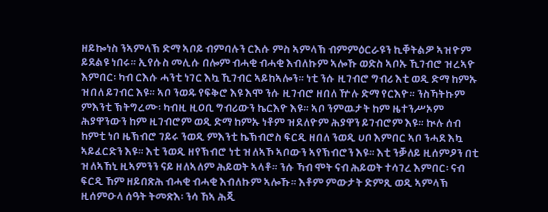ዘይኰነስ ንኣምላኽ ድማ ኣቦይ ብምባሉን ርእሱ ምስ ኣምላኽ ብምምዕርራዩን ኪቐትልዎ ኣዝዮም ይደልዩ ነበሩ። ኢየሱስ መሊሱ በሎም ብሓቂ ብሓቂ እብለኩም ኣሎኹ ወድስ ኣቦኡ ኺገብሮ ዝረኣዮ እምበር፡ ካብ ርእሱ ሓንቲ ነገር እኳ ኺገብር ኣይከኣሎን። ነቲ ንሱ ዚገብሮ ግብሪ እቲ ወዲ ድማ ከምኡ ዝበለ ይገብር እዩ። ኣቦ ንወዱ የፍቅሮ እዩ እሞ ንሱ ዚገብሮ ዘበለ ዅሉ ድማ የርእዮ። ንስኻትኩም ምእንቲ ኽትግረሙ፡ ካብዚ ዚዐቢ ግብሪውን ኬርእዮ እዩ። ኣቦ ንምዉታት ከም ዜተንሥኦም ሕያዋንውን ከም ዚገብሮም ወዲ ድማ ከምኡ ነቶም ዝደለዮም ሕያዋን ይገብሮም እዩ። ኲሉ ሰብ ከምቲ ነቦ ዜኽብሮ ገይሩ ንወዲ ምእንቲ ኬኽብሮስ ፍርዲ ዘበለ ንወዲ ሀቦ እምበር ኣቦ ንሓደ እኳ ኣይፈርድን እዩ። እቲ ንወዲ ዘየኽብሮ ነቲ ዝለኣኾ ኣቦውን ኣየኽብሮን እዩ። እቲ ንቓለይ ዚሰምዖን በቲ ዝለኣኸኒ ዚኣምንን ናይ ዘለኣለም ሕይወት ኣላቶ። ንሱ ኻብ ሞት ናብ ሕይወት ተሳገረ እምበር፡ ናብ ፍርዲ ኸም ዘይበጽሕ ብሓቂ ብሓቂ እብለኩም ኣሎኹ። እቶም ምውታት ድምጺ ወዲ ኣምላኽ ዚሰምዑላ ሰዓት ትመጽእ፡ ንሳ ኸኣ ሕጂ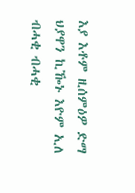እያ እቶም ዚሰምዕዎ ድማ ህያዋን ኪዀኑ እዮም ኢለ ብሓቂ ብሓቂ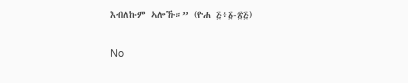እብለኩም ኣሎኹ።” (ዮሐ ፭፥፩-፳፭)

No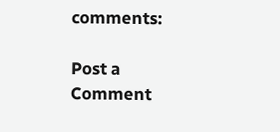comments:

Post a Comment